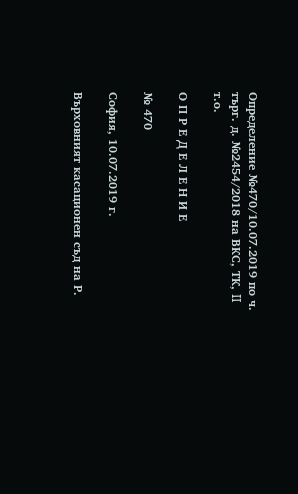Определение №470/10.07.2019 по ч. търг. д. №2454/2018 на ВКС, ТК, II т.о.

О П Р Е Д Е Л Е Н И Е

№ 470

София, 10.07.2019 г.

Върховният касационен съд на Р.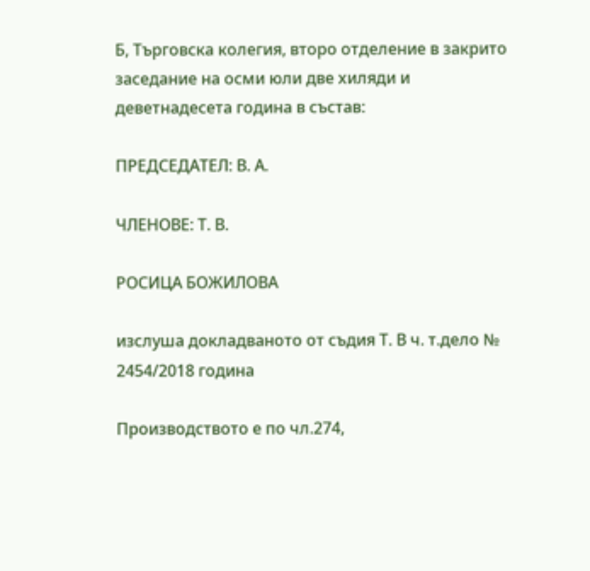Б, Търговска колегия, второ отделение в закрито заседание на осми юли две хиляди и деветнадесета година в състав:

ПРЕДСЕДАТЕЛ: В. А.

ЧЛЕНОВЕ: Т. В.

РОСИЦА БОЖИЛОВА

изслуша докладваното от съдия Т. В ч. т.дело № 2454/2018 година

Производството е по чл.274,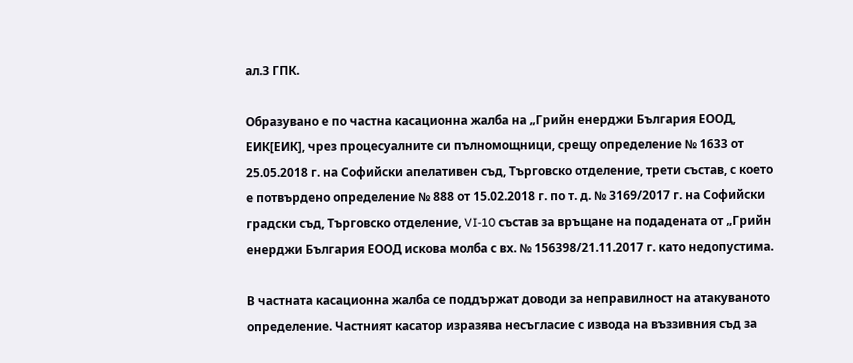ал.З ГПК.

Образувано е по частна касационна жалба на „Грийн енерджи България ЕООД, ЕИК[ЕИК], чрез процесуалните си пълномощници, срещу определение № 1633 от 25.05.2018 г. на Софийски апелативен съд, Търговско отделение, трети състав, с което е потвърдено определение № 888 от 15.02.2018 г. по т. д. № 3169/2017 г. на Софийски градски съд, Търговско отделение, VI-10 състав за връщане на подадената от „Грийн енерджи България ЕООД искова молба с вх. № 156398/21.11.2017 г. като недопустима.

В частната касационна жалба се поддържат доводи за неправилност на атакуваното определение. Частният касатор изразява несъгласие с извода на въззивния съд за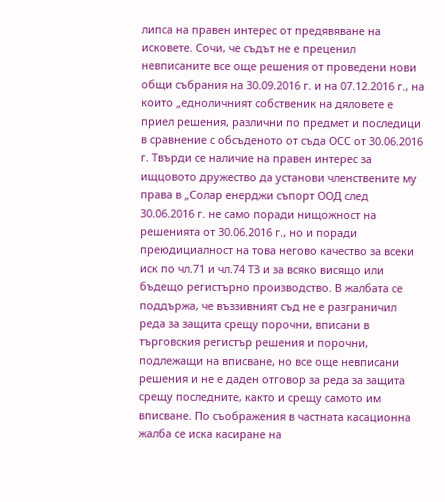липса на правен интерес от предявяване на исковете. Сочи, че съдът не е преценил невписаните все още решения от проведени нови общи събрания на 30.09.2016 г. и на 07.12.2016 г., на които „едноличният собственик на дяловете е приел решения, различни по предмет и последици в сравнение с обсъденото от съда ОСС от 30.06.2016 г. Твърди се наличие на правен интерес за ищцовото дружество да установи членствените му права в „Солар енерджи съпорт ООД след 30.06.2016 г. не само поради нищожност на решенията от 30.06.2016 г., но и поради преюдициалност на това негово качество за всеки иск по чл.71 и чл.74 ТЗ и за всяко висящо или бъдещо регистърно производство. В жалбата се поддържа, че въззивният съд не е разграничил реда за защита срещу порочни, вписани в търговския регистър решения и порочни, подлежащи на вписване, но все още невписани решения и не е даден отговор за реда за защита срещу последните, както и срещу самото им вписване. По съображения в частната касационна жалба се иска касиране на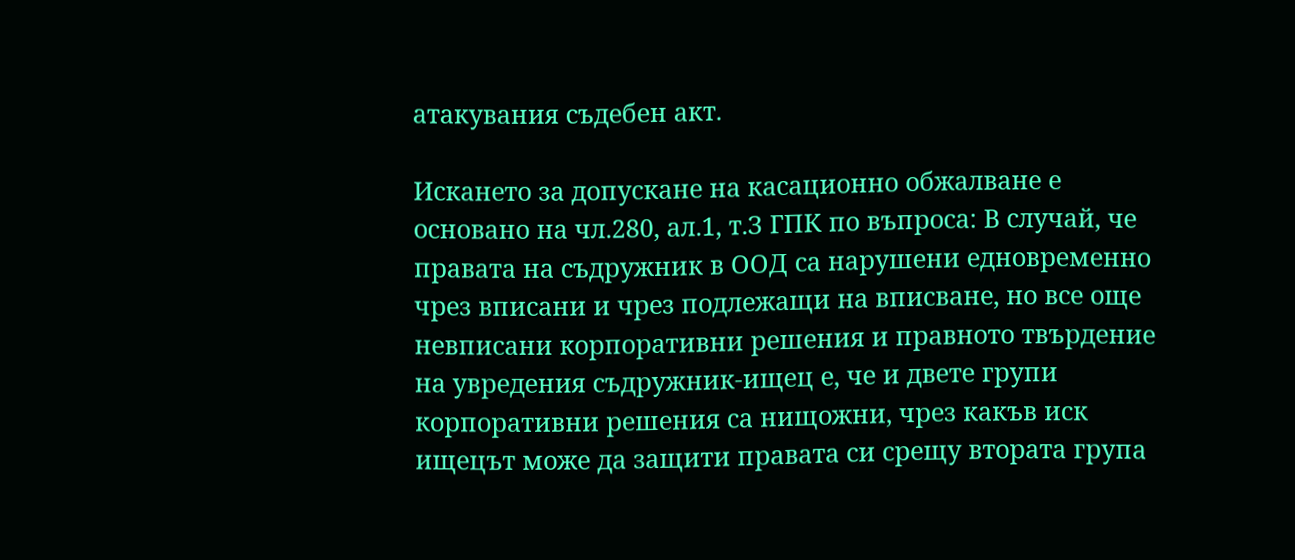атакувания съдебен акт.

Искането за допускане на касационно обжалване е основано на чл.280, ал.1, т.З ГПК по въпроса: В случай, че правата на съдружник в ООД са нарушени едновременно чрез вписани и чрез подлежащи на вписване, но все още невписани корпоративни решения и правното твърдение на увредения съдружник-ищец е, че и двете групи корпоративни решения са нищожни, чрез какъв иск ищецът може да защити правата си срещу втората група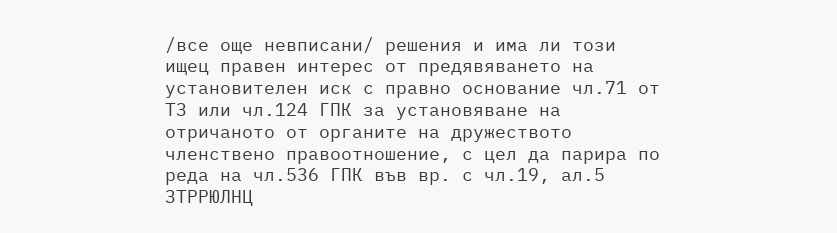/все още невписани/ решения и има ли този ищец правен интерес от предявяването на установителен иск с правно основание чл.71 от ТЗ или чл.124 ГПК за установяване на отричаното от органите на дружеството членствено правоотношение, с цел да парира по реда на чл.536 ГПК във вр. с чл.19, ал.5 ЗТРРЮЛНЦ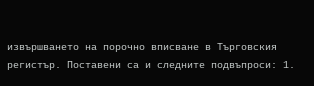извършването на порочно вписване в Търговския регистър. Поставени са и следните подвъпроси: 1.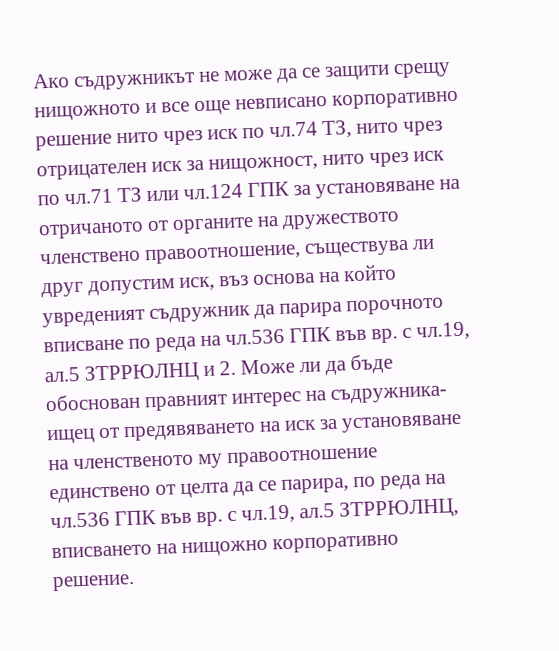Ако съдружникът не може да се защити срещу нищожното и все още невписано корпоративно решение нито чрез иск по чл.74 ТЗ, нито чрез отрицателен иск за нищожност, нито чрез иск по чл.71 ТЗ или чл.124 ГПК за установяване на отричаното от органите на дружеството членствено правоотношение, съществува ли друг допустим иск, въз основа на който увреденият съдружник да парира порочното вписване по реда на чл.536 ГПК във вр. с чл.19, ал.5 ЗТРРЮЛНЦ и 2. Може ли да бъде обоснован правният интерес на съдружника-ищец от предявяването на иск за установяване на членственото му правоотношение единствено от целта да се парира, по реда на чл.536 ГПК във вр. с чл.19, ал.5 ЗТРРЮЛНЦ, вписването на нищожно корпоративно решение.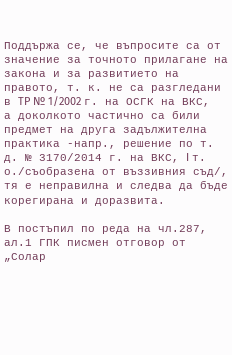Поддържа се, че въпросите са от значение за точното прилагане на закона и за развитието на правото, т. к. не са разгледани в TP № 1/2002 г. на ОСГК на ВКС, а доколкото частично са били предмет на друга задължителна практика -напр., решение по т. д. № 3170/2014 г. на ВКС, I т. о./съобразена от въззивния съд/, тя е неправилна и следва да бъде корегирана и доразвита.

В постъпил по реда на чл.287, ал.1 ГПК писмен отговор от „Солар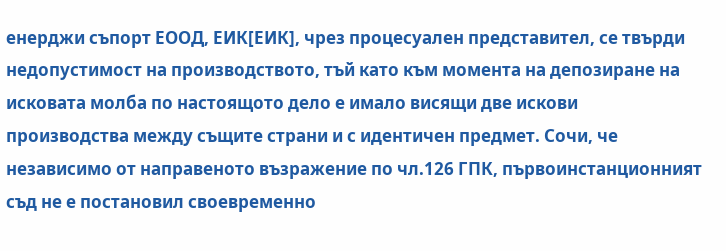енерджи съпорт ЕООД, ЕИК[ЕИК], чрез процесуален представител, се твърди недопустимост на производството, тъй като към момента на депозиране на исковата молба по настоящото дело е имало висящи две искови производства между същите страни и с идентичен предмет. Сочи, че независимо от направеното възражение по чл.126 ГПК, първоинстанционният съд не е постановил своевременно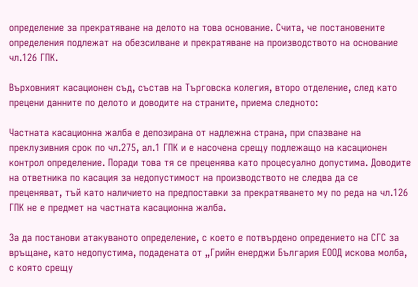определение за прекратяване на делото на това основание. Счита, че постановените определения подлежат на обезсилване и прекратяване на производството на основание чл.126 ГПК.

Върховният касационен съд, състав на Търговска колегия, второ отделение, след като прецени данните по делото и доводите на страните, приема следното:

Частната касационна жалба е депозирана от надлежна страна, при спазване на преклузивния срок по чл.275, ал.1 ГПК и е насочена срещу подлежащо на касационен контрол определение. Поради това тя се преценява като процесуално допустима. Доводите на ответника по касация за недопустимост на производството не следва да се преценяват, тъй като наличието на предпоставки за прекратяването му по реда на чл.126 ГПК не е предмет на частната касационна жалба.

За да постанови атакуваното определение, с което е потвърдено опредението на СГС за връщане, като недопустима, подадената от „Грийн енерджи България ЕООД искова молба, с която срещу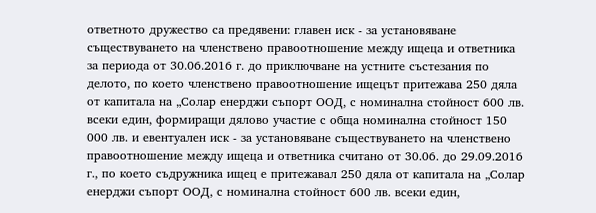ответното дружество са предявени: главен иск - за установяване съществуването на членствено правоотношение между ищеца и ответника за периода от 30.06.2016 г. до приключване на устните състезания по делото, по което членствено правоотношение ищецът притежава 250 дяла от капитала на „Солар енерджи съпорт ООД, с номинална стойност 600 лв. всеки един, формиращи дялово участие с обща номинална стойност 150 000 лв. и евентуален иск - за установяване съществуването на членствено правоотношение между ищеца и ответника считано от 30.06. до 29.09.2016 г., по което съдружника ищец е притежавал 250 дяла от капитала на „Солар енерджи съпорт ООД, с номинална стойност 600 лв. всеки един,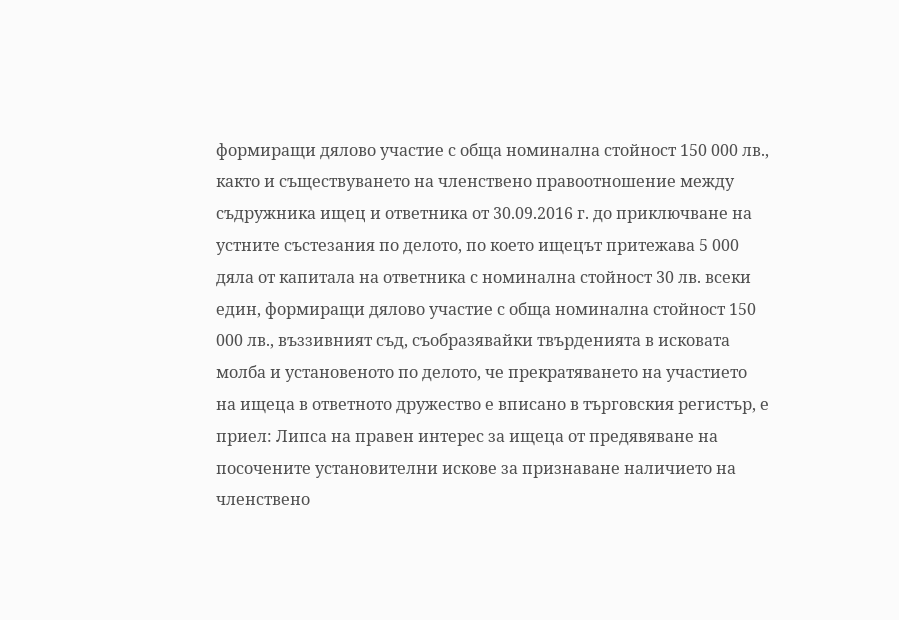формиращи дялово участие с обща номинална стойност 150 000 лв., както и съществуването на членствено правоотношение между съдружника ищец и ответника от 30.09.2016 г. до приключване на устните състезания по делото, по което ищецът притежава 5 000 дяла от капитала на ответника с номинална стойност 30 лв. всеки един, формиращи дялово участие с обща номинална стойност 150 000 лв., въззивният съд, съобразявайки твърденията в исковата молба и установеното по делото, че прекратяването на участието на ищеца в ответното дружество е вписано в търговския регистър, е приел: Липса на правен интерес за ищеца от предявяване на посочените установителни искове за признаване наличието на членствено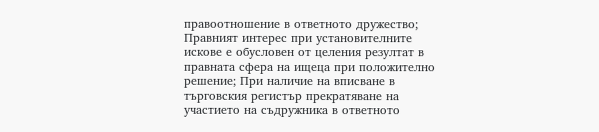правоотношение в ответното дружество; Правният интерес при установителните искове е обусловен от целения резултат в правната сфера на ищеца при положително решение; При наличие на вписване в търговския регистър прекратяване на участието на съдружника в ответното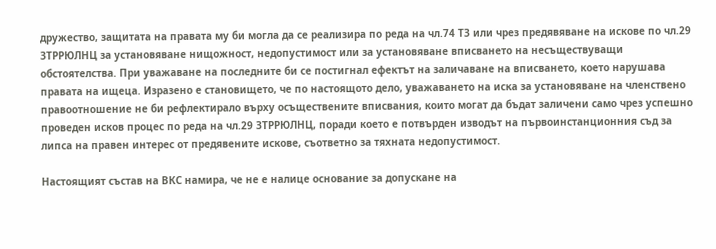дружество, защитата на правата му би могла да се реализира по реда на чл.74 ТЗ или чрез предявяване на искове по чл.29 ЗТРРЮЛНЦ за установяване нищожност, недопустимост или за установяване вписването на несъществуващи обстоятелства. При уважаване на последните би се постигнал ефектът на заличаване на вписването, което нарушава правата на ищеца. Изразено е становището, че по настоящото дело, уважаването на иска за установяване на членствено правоотношение не би рефлектирало върху осъществените вписвания, които могат да бъдат заличени само чрез успешно проведен исков процес по реда на чл.29 ЗТРРЮЛНЦ, поради което е потвърден изводът на първоинстанционния съд за липса на правен интерес от предявените искове, съответно за тяхната недопустимост.

Настоящият състав на ВКС намира, че не е налице основание за допускане на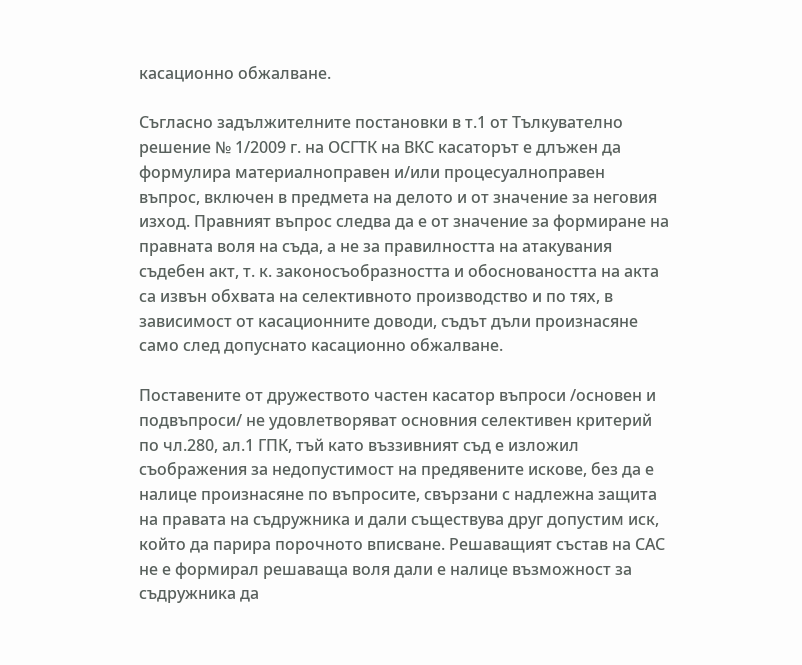касационно обжалване.

Съгласно задължителните постановки в т.1 от Тълкувателно решение № 1/2009 г. на ОСГТК на ВКС касаторът е длъжен да формулира материалноправен и/или процесуалноправен въпрос, включен в предмета на делото и от значение за неговия изход. Правният въпрос следва да е от значение за формиране на правната воля на съда, а не за правилността на атакувания съдебен акт, т. к. законосъобразността и обосноваността на акта са извън обхвата на селективното производство и по тях, в зависимост от касационните доводи, съдът дъли произнасяне само след допуснато касационно обжалване.

Поставените от дружеството частен касатор въпроси /основен и подвъпроси/ не удовлетворяват основния селективен критерий по чл.280, ал.1 ГПК, тъй като въззивният съд е изложил съображения за недопустимост на предявените искове, без да е налице произнасяне по въпросите, свързани с надлежна защита на правата на съдружника и дали съществува друг допустим иск, който да парира порочното вписване. Решаващият състав на САС не е формирал решаваща воля дали е налице възможност за съдружника да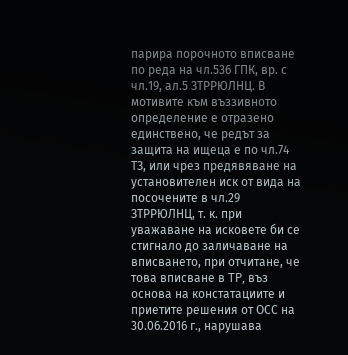парира порочното вписване по реда на чл.536 ГПК, вр. с чл.19, ал.5 ЗТРРЮЛНЦ. В мотивите към въззивното определение е отразено единствено, че редът за защита на ищеца е по чл.74 ТЗ, или чрез предявяване на установителен иск от вида на посочените в чл.29 ЗТРРЮЛНЦ, т. к. при уважаване на исковете би се стигнало до заличаване на вписването, при отчитане, че това вписване в TP, въз основа на констатациите и приетите решения от ОСС на 30.06.2016 г., нарушава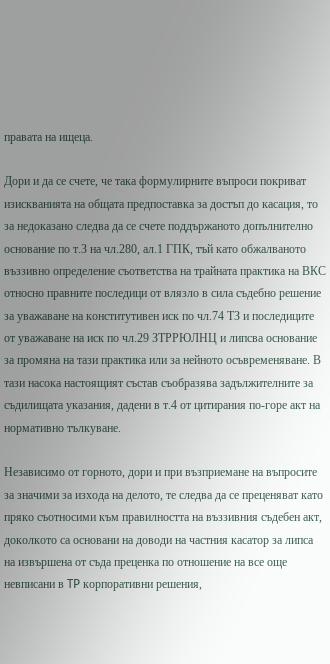правата на ищеца.

Дори и да се счете, че така формулирните въпроси покриват изискванията на общата предпоставка за достъп до касация, то за недоказано следва да се счете поддържаното допълнително основание по т.З на чл.280, ал.1 ГПК, тъй като обжалваното въззивно определение съответства на трайната практика на ВКС относно правните последици от влязло в сила съдебно решение за уважаване на конститутивен иск по чл.74 ТЗ и последиците от уважаване на иск по чл.29 ЗТРРЮЛНЦ и липсва основание за промяна на тази практика или за нейното осъвременяване. В тази насока настоящият състав съобразява задължителните за съдилищата указания, дадени в т.4 от цитирания по-горе акт на нормативно тълкуване.

Независимо от горното, дори и при възприемане на въпросите за значими за изхода на делото, те следва да се преценяват като пряко съотносими към правилността на въззивния съдебен акт, доколкото са основани на доводи на частния касатор за липса на извършена от съда преценка по отношение на все още невписани в TP корпоративни решения,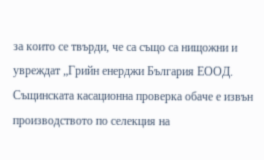за които се твърди, че са също са нищожни и увреждат „Грийн енерджи България ЕООД. Същинската касационна проверка обаче е извън производството по селекция на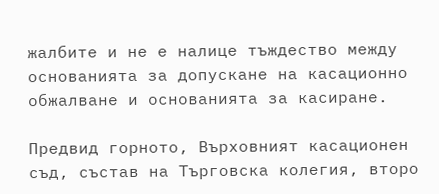жалбите и не е налице тъждество между основанията за допускане на касационно обжалване и основанията за касиране.

Предвид горното, Върховният касационен съд, състав на Търговска колегия, второ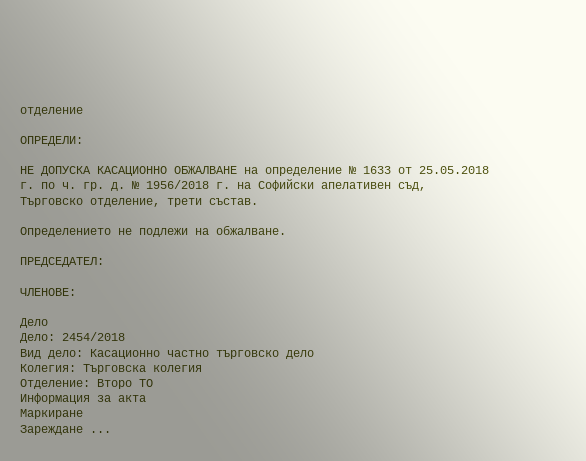отделение

ОПРЕДЕЛИ:

НЕ ДОПУСКА КАСАЦИОННО ОБЖАЛВАНЕ на определение № 1633 от 25.05.2018 г. по ч. гр. д. № 1956/2018 г. на Софийски апелативен съд, Търговско отделение, трети състав.

Определението не подлежи на обжалване.

ПРЕДСЕДАТЕЛ:

ЧЛЕНОВЕ:

Дело
Дело: 2454/2018
Вид дело: Касационно частно търговско дело
Колегия: Търговска колегия
Отделение: Второ ТО
Информация за акта
Маркиране
Зареждане ...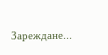Зареждане...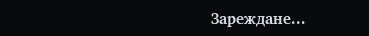Зареждане...